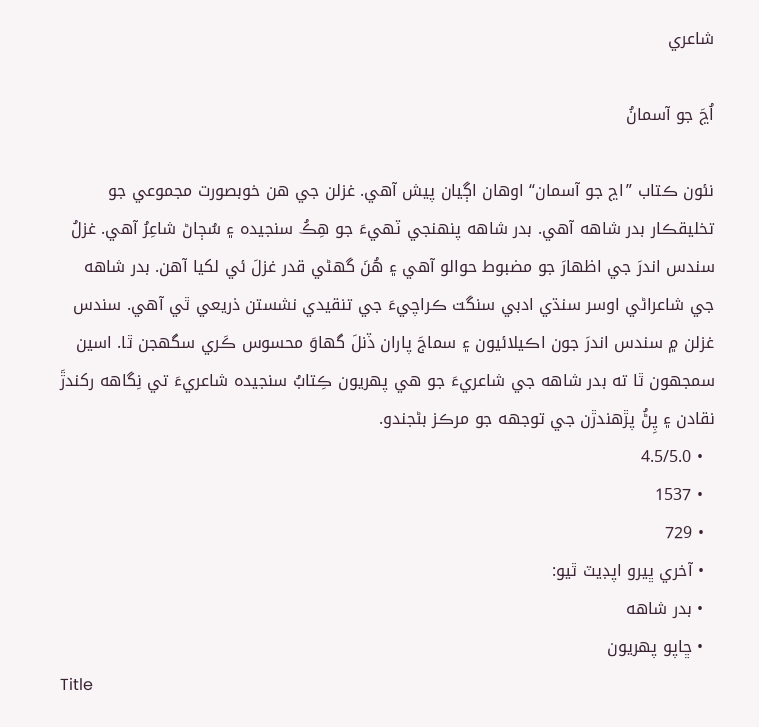شاعري

اُڃَ جو آسمانُ

نئون ڪتاب ”اڃ جو آسمان“ اوهان اڳيان پيش آهي. غزلن جي هن خوبصورت مجموعي جو تخليقڪار بدر شاهه آهي. بدر شاهه پنهنجي ٽهيءَ جو هِڪُ سنجيده ۽ سُڄاڻ شاعِرُ آهي. غزلُ سندس اندرَ جي اظهارَ جو مضبوط حوالو آهي ۽ هُنَ گهڻي قدر غزلَ ئي لکيا آهن. بدر شاهه جي شاعراڻي اوسر سنڌي ادبي سنگت ڪراچيءَ جي تنقيدي نشستن ذريعي ٿي آهي. سندس غزلن ۾ سندس اندرَ جون اڪيلائيون ۽ سماجَ پاران ڏنلَ گهاوَ محسوس ڪَري سگهجن ٿا. اسين سمجھون ٿا ته بدر شاهه جي شاعريءَ جو هي پهريون ڪِتابُ سنجيده شاعريءَ تي نِگاهه رکندڙَ نقادن ۽ پِڻُ پڙهندڙن جي توجهه جو مرڪز بڻجندو.
  • 4.5/5.0
  • 1537
  • 729
  • آخري ڀيرو اپڊيٽ ٿيو:
  • بدر شاهه
  • ڇاپو پھريون
Title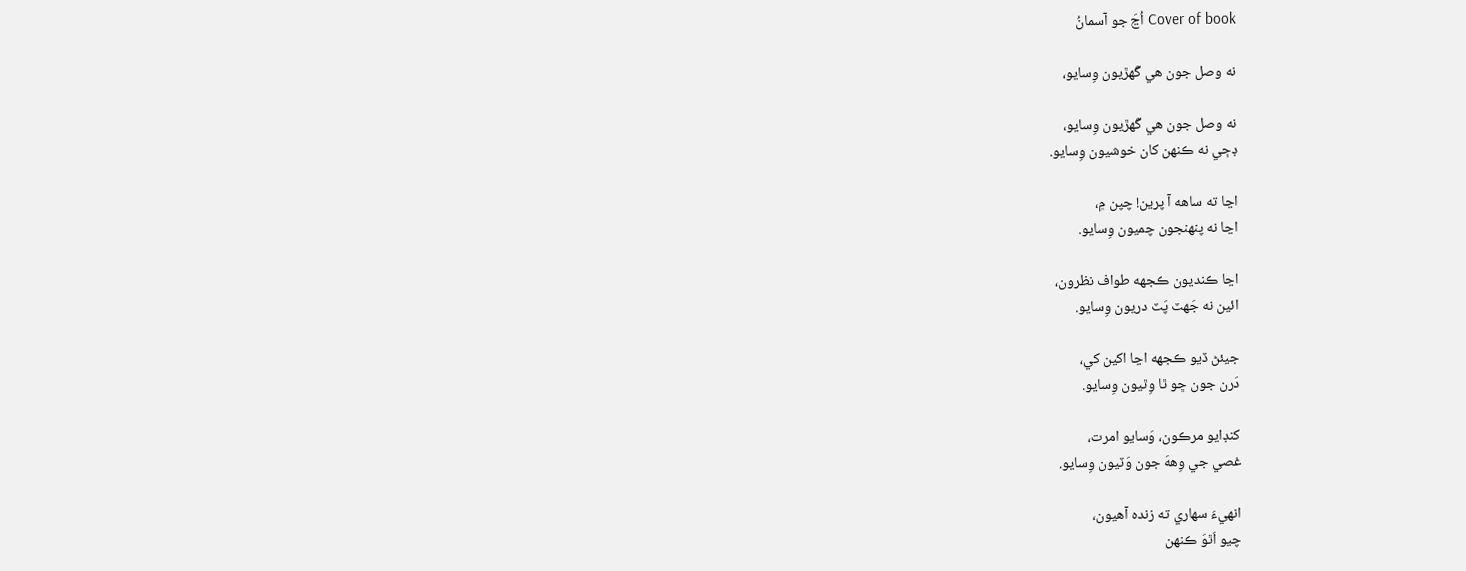Cover of book اُڃَ جو آسمانُ

نه وصل جون هي گَهڙيون وِسايو،

نه وصل جون هي گَهڙيون وِسايو،
ڊڄي نه ڪنهن کان خوشيون وِسايو.

اڃا ته ساهه آ پرين! چپن ۾،
اڃا نه پنهنجون چميون وِسايو.

اڃا ڪنديون ڪجهه طواف نظرون،
ائين نه جَهٽ پَٽ دريون وِسايو.

جيئڻ ڏيو ڪجهه اڃا اکين کي،
دَرن جون ڇو ٿا وِٿيون وِسايو.

کنڊايو مرڪون، وَسايو امرت،
غصي جي وِههَ جون وَٽيون وِسايو.

انهيءَ سهاري ته زنده آهيون،
چيو اَٿوَ ڪنهن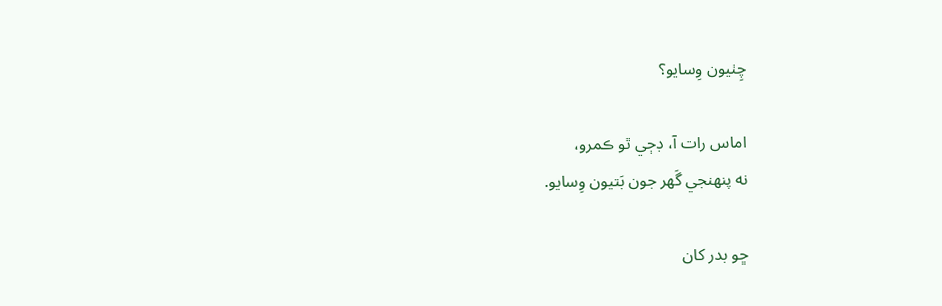چِٺيون وِسايو؟

اماس رات آ، ڊڄي ٿو ڪمرو،
نه پنهنجي گَهر جون بَتيون وِسايو.

ڇو بدر کان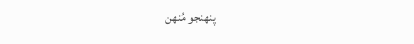پنهنجو مُنهن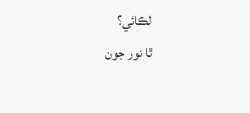لڪائي؟
ٿا نور جون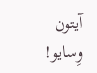آيتون وِسايو!